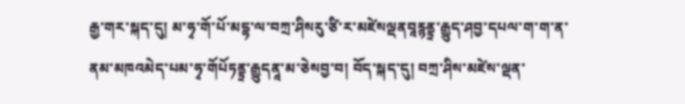རྒྱ་གར་སྐད་དུ། མ་ཧྭ་གོ་པོ་མདྷ་ལ་བཀྲ་ཤིསརུ་ཙི་ར་མཛེསལྡནབཱརྙནྟྲ་རྒྱུད་ཤབྱ་དཔལ་ག་ག་ན་ ནམ་མཁའམེད་པམ་ཧྭ་གོཔོཏནྟྲ་རྒྱུདནཱ་མ་ཅེསབྱ་བ། བོད་སྐད་དུ། བཀྲ་ཤིས་མཛེས་ལྡན་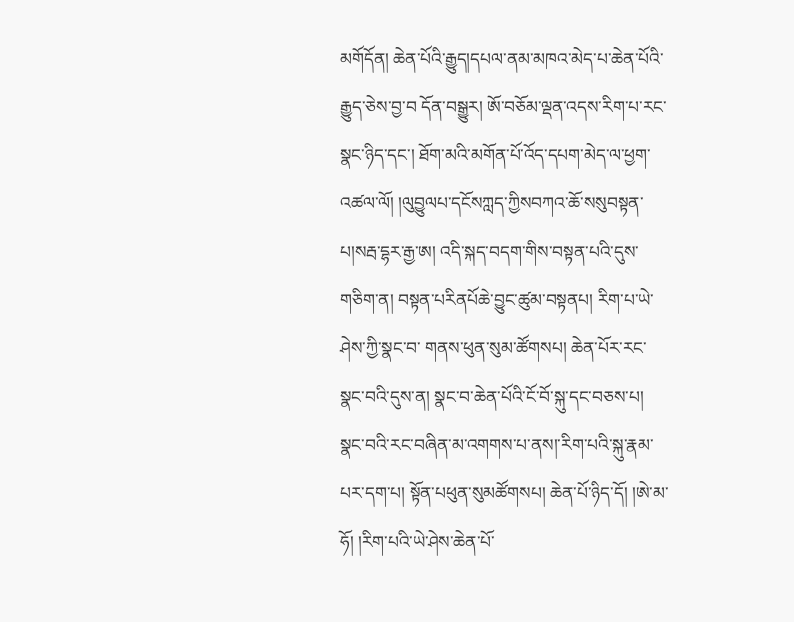མགོདོན། ཆེན་པོའི་རྒྱུད།དཔལ་ནམ་མཁའ་མེད་པ་ཆེན་པོའི་རྒྱུད་ཅེས་བྱ་བ དོན་བསྒྱུར། ཨོ་བཅོམ་ལྡན་འདས་རིག་པ་རང་སྣང་ཉིད་དང་། ཐོག་མའི་མགོན་པོ་འོད་དཔག་མེད་ལ་ཕྱག་འཚལ་ལོ། །ལུབྱུལཔ་དངོསཀླད་ཀྱིསབཀའ་ཆོ་སསུབསྟན་པ།སརྦ་དྷར་རྒྱ་ཨ། འདི་སྐད་བདག་གིས་བསྟན་པའི་དུས་གཅིག་ན། བསྟན་པརིནཔོཆེ་བྱུང་ཚུམ་བསྟནཔ། རིག་པ་ཡེ་ཤེས་ཀྱི་སྣང་བ་ གནས་ཕུན་སུམ་ཚོགསཔ། ཆེན་པོར་རང་སྣང་བའི་དུས་ན། སྣང་བ་ཆེན་པོའི་ངོ་བོ་སྐུ་དང་བཅས་པ། སྣང་བའི་རང་བཞིན་མ་འགགས་པ་ནས།་རིག་པའི་སྐུ་རྣམ་པར་དག་པ། སྟོན་པཕུན་སུམཚོགསཔ། ཆེན་པོ་ཉིད་དོ། །ཨེ་མ་ཧོ། །རིག་པའི་ཡེ་ཤེས་ཆེན་པོ་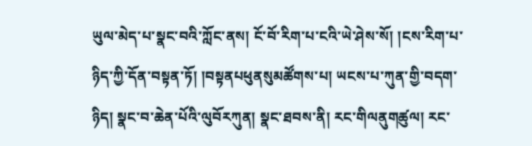ཡུལ་མེད་པ་སྣང་བའི་ཀློང་ནས། ངོ་བོ་རིག་པ་ངའི་ཡེ་ཤེས་སོ། །ངས་རིག་པ་ཉིད་ཀྱི་དོན་བསྟན་ཏོ། །བསྟནཔཕུནསུམཚོགས་པ། ཡངས་པ་ཀུན་གྱི་བདག་ཉིད། སྣང་བ་ཆེན་པོའི་ལུབོརཀུན། སྣང་ཐབས་ནི། རང་གིལནུགཚུལ། རང་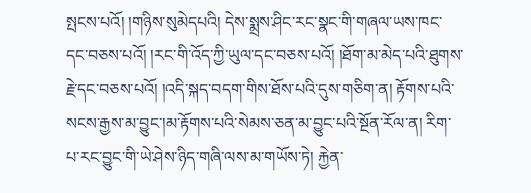སྤངས་པའོ། །གཉིས་སུམེདཔའི། དེས་སྨྲས་ཤིང་རང་སྣང་གི་གཞལ་ཡས་ཁང་དང་བཅས་པའོ། །རང་གི་འོད་ཀྱི་ཡུལ་དང་བཅས་པའོ། །ཐོག་མ་མེད་པའི་ཐུགས་རྗེ་དང་བཅས་པའོ། །འདི་སྐད་བདག་གིས་ཐོས་པའི་དུས་གཅིག་ན། རྟོགས་པའི་སངས་རྒྱས་མ་བྱུང་།མ་རྟོགས་པའི་སེམས་ཅན་མ་བྱུང་པའི་སྔོན་རོལ་ན། རིག་པ་རང་བྱུང་གི་ཡེ་ཤེས་ཉིད་གཞི་ལས་མ་གཡོས་ཏེ། རྐྱེན་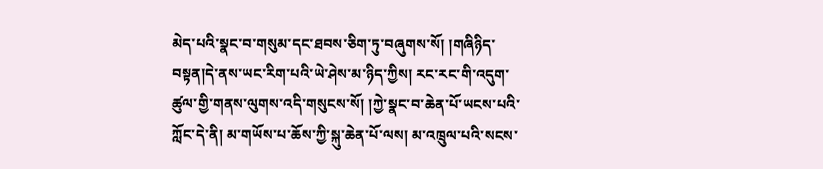མེད་པའི་སྣང་བ་གསུམ་དང་ཐབས་ཅིག་ཏུ་བཞུགས་སོ། །གཞིཉིད་བསྟན།དེ་ནས་ཡང་རིག་པའི་ཡེ་ཤེས་མ་ཉིད་ཀྱིས། རང་རང་གི་འདུག་ཚུལ་གྱི་གནས་ལུགས་འདི་གསུངས་སོ། །ཀྱེ་སྣང་བ་ཆེན་པོ་ཡངས་པའི་ཀློང་དེ་ནི། མ་གཡོས་པ་ཆོས་ཀྱི་སྐུ་ཆེན་པོ་ལས། མ་འཁྲུལ་པའི་སངས་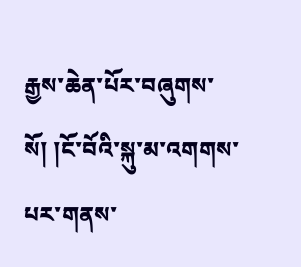རྒྱས་ཆེན་པོར་བཞུགས་སོ། །ངོ་བོའི་སྐུ་མ་འགགས་པར་གནས་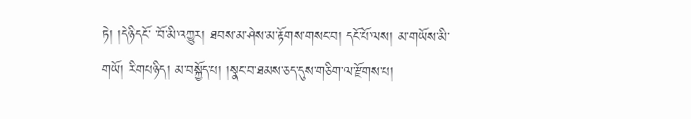ཏེ། །དེཉིདངོ་ ་བོ་མི་འཀྱུར། ཐབས་མ་ཤེས་མ་རྟོགས་གསང་བ། དངོ་པོ་ལས། མ་གཡོས་མི་གཡོ། རིགཔཉིད། མ་བསྐྱོད་པ། །སྣང་བ་ཐམས་ཅད་དུས་གཅིག་ལ་རྫོགས་པ།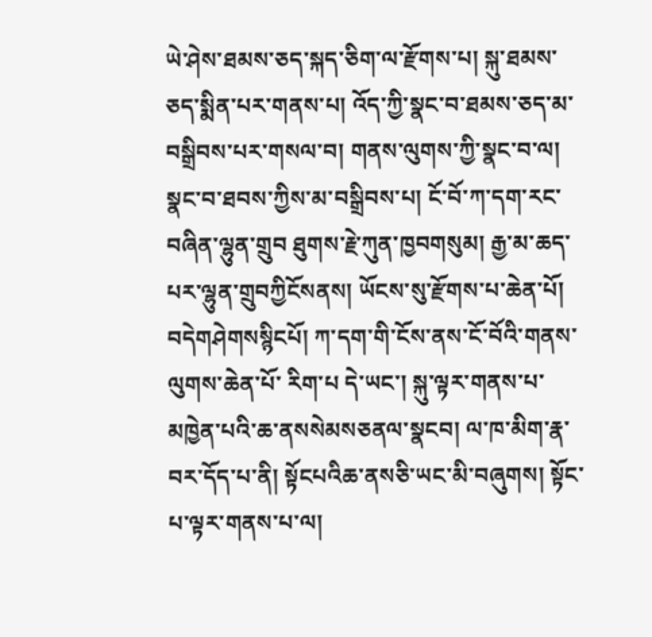ཡེ་ཤེས་ཐམས་ཅད་སྐད་ཅིག་ལ་རྫོགས་པ། སྐུ་ཐམས་ཅད་སྨིན་པར་གནས་པ། འོད་ཀྱི་སྣང་བ་ཐམས་ཅད་མ་བསྒྲིབས་པར་གསལ་བ། གནས་ལུགས་ཀྱི་སྣང་བ་ལ། སྣང་བ་ཐབས་ཀྱིས་མ་བསྒྲིབས་པ། ངོ་བོ་ཀ་དག་རང་བཞིན་ལྷུན་གྲུབ ཐུགས་རྗེ་ཀུན་ཁྱབགསུམ། རྒྱ་མ་ཆད་པར་ལྷུན་གྲུབཀྱིངོསནས། ཡོངས་སུ་རྫོགས་པ་ཆེན་པོ། བདེགཤེགསསྙིངཔོ། ཀ་དག་གི་ངོས་ནས་ངོ་བོའི་གནས་ལུགས་ཆེན་པོ་ རིག་པ དེ་ཡང་། སྐུ་ལྟར་གནས་པ་ མཁྱེན་པའི་ཆ་ནསསེམསཅནལ་སྣངབ། ལ་ཁ་མིག་རྣ་བར་དོད་པ་ནི། སྟོངཔའིཆ་ནསཅི་ཡང་མི་བཞུགས། སྟོང་པ་ལྟར་གནས་པ་ལ།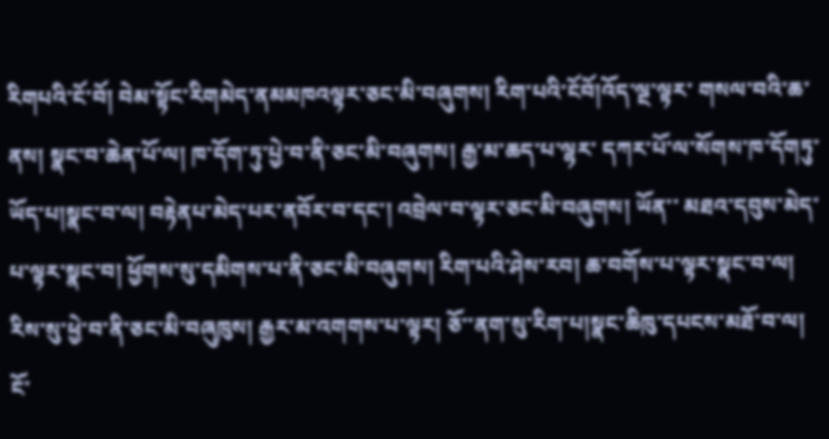རིགཔའི་ངོ་བོ། བེམ་སྟོང་རིགམེད་ནམམཁའལྟར་ཅང་མི་བཞུགས། རིག་པའི་ངོབོ།འོད་ལྔ་ལྟར་ གསལ་བའི་ཆ་ནས། སྣང་བ་ཆེན་པོ་ལ། ཁ་དོག་ཏུ་པྱེ་བ་ནི་ཅང་མི་བཞུགས། རྒྱ་མ་ཆད་པ་ལྷར་ དཀར་པོ་ལ་སོགས་ཁ་དོགཏུ་ཡོད་པ།སྣང་བ་ལ། བརྟེནཔ་མེད་པར་ནབོར་བ་དང་། འབྲེལ་བ་ལྟར་ཅང་མི་བཞུགས། ཡོན་་ མཐའ་དབུས་མེད་པ་ལྟར་སྣང་བ། ཕྱོགས་སུ་དམིགས་པ་ནི་ཅང་མི་བཞུགས། རིག་པའི་ཤེས་རབ། ཆ་བགོས་པ་ལྟར་སྣང་བ་ལ། རིས་སུ་ཕྱེ་བ་ནི་ཅང་མི་བཞུཁུས། རྒྱར་མ་འགགས་པ་ལྟར། ཅོ་་ནག་སུ་རིག་པ།སྣང་ཆིཁུ་དཔངས་མཐོ་བ་ལ། ངོ་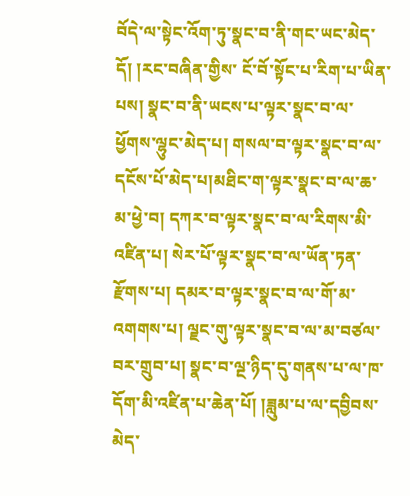བོདེ་ལ་སྟེང་འོག་ཏུ་སྣང་བ་ནི་གང་ཡང་མེད་དོ། །རང་བཞིན་གྱིས་ ངོ་བོ་སྟོང་པ་རིག་པ་ཡིན་པས། སྣང་བ་ནི་ཡངས་པ་ལྟར་སྣང་བ་ལ་ཕྱོགས་ལྷུང་མེད་པ། གསལ་བ་ལྟར་སྣང་བ་ལ་དངོས་པོ་མེད་པ།མཐིང་ག་ལྟར་སྣང་བ་ལ་ཆ་མ་ཕྱེ་བ། དཀར་བ་ལྟར་སྣང་བ་ལ་རིགས་མི་འཛིན་པ། སེར་པོ་ལྟར་སྣང་བ་ལ་ཡོན་ཏན་རྫོགས་པ། དམར་བ་ལྟར་སྣང་བ་ལ་གོ་མ་འགགས་པ། ལྗང་གུ་ལྟར་སྣང་བ་ལ་མ་བཙལ་བར་གྲུབ་པ། སྣང་བ་ལྔ་ཉིད་དུ་གནས་པ་ལ་ཁ་དོག་མི་འཛིན་པ་ཆེན་པོ། །ཟླུམ་པ་ལ་དབྱིབས་མེད་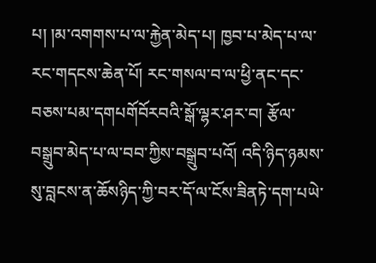པ། །མ་འགགས་པ་ལ་རྐྱེན་མེད་པ། ཁྱབ་པ་མེད་པ་ལ་རང་གདངས་ཆེན་པོ། རང་གསལ་བ་ལ་ཕྱི་ནང་དང་བཅས་པམ་དགཔགོབོརབའི་སྒོ་ལྷར་ཤར་བ། རྩོལ་བསྒྲུབ་མེད་པ་ལ་བབ་ཀྱིས་བསྒྲུབ་པའོ། འདི་ཉིད་ཉམས་སུ་བླངས་ན་ཆོསཉིད་ཀྱི་བར་དོ་ལ་ངོས་ཟིནཏེ་དག་པཡེ་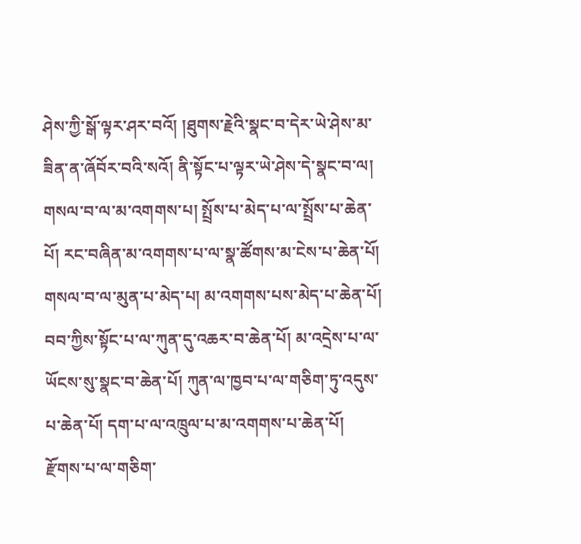ཤེས་ཀྱི་སྒོ་ལྟར་ཤར་བའོ། །ཐུགས་རྗེའི་སྣང་བ་དེར་ཡེ་ཤེས་མ་ཟིན་ན་ཞོབོར་བའི་སའོ། ནི་སྟོང་པ་ལྟར་ཡེ་ཤེས་དེ་སྣང་བ་ལ། གསལ་བ་ལ་མ་འགགས་པ། སྤྲོས་པ་མེད་པ་ལ་སྤྲོས་པ་ཆེན་པོ། རང་བཞིན་མ་འགགས་པ་ལ་སྣ་ཚོགས་མ་ངེས་པ་ཆེན་པོ། གསལ་བ་ལ་མུན་པ་མེད་པ། མ་འགགས་པས་མེད་པ་ཆེན་པོ། བབ་ཀྱིས་སྟོང་པ་ལ་ཀུན་དུ་འཆར་བ་ཆེན་པོ། མ་འདྲེས་པ་ལ་ཡོངས་སུ་སྣང་བ་ཆེན་པོ། ཀུན་ལ་ཁྱབ་པ་ལ་གཅིག་ཏུ་འདུས་པ་ཆེན་པོ། དག་པ་ལ་འཁྲུལ་པ་མ་འགགས་པ་ཆེན་པོ། རྫོགས་པ་ལ་གཅིག་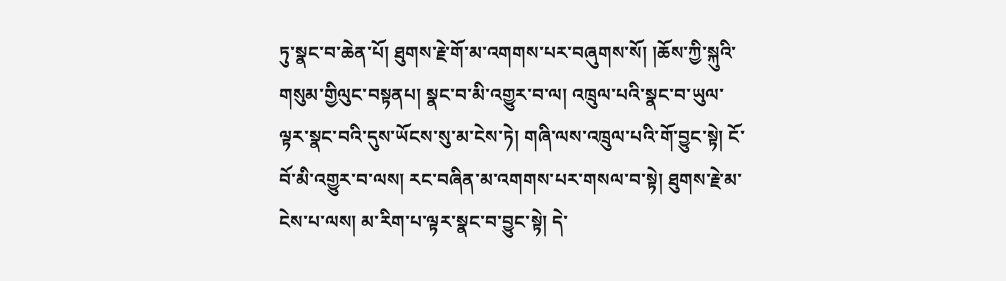ཏུ་སྣང་བ་ཆེན་པོ། ཐུགས་རྗེ་གོ་མ་འགགས་པར་བཞུགས་སོ། །ཆོས་ཀྱི་སྐུའི་གསུམ་གྱིལུང་བསྟནཔ། སྣང་བ་མི་འགྱུར་བ་ལ། འཁྲུལ་པའི་སྣང་བ་ཡུལ་ལྟར་སྣང་བའི་དུས་ཡོངས་སུ་མ་ངེས་ཏེ། གཞི་ལས་འཁྲུལ་པའི་གོ་བྱུང་སྟེ། ངོ་བོ་མི་འགྱུར་བ་ལས། རང་བཞིན་མ་འགགས་པར་གསལ་བ་སྟེ། ཐུགས་རྗེ་མ་ངེས་པ་ལས། མ་རིག་པ་ལྟར་སྣང་བ་བྱུང་སྟེ། དེ་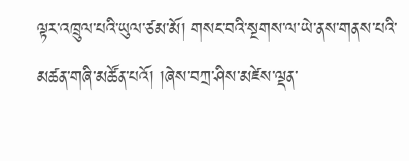ལྟར་འཁྲུལ་པའི་ཡུལ་ཙམ་མོ། གསང་བའི་སྔགས་ལ་ཡེ་ནས་གནས་པའི་མཚན་གཞི་མཚོན་པའོ། །ཞེས་བཀྲ་ཤིས་མཛེས་ལྡན་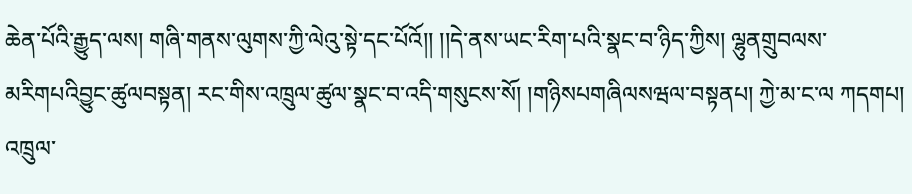ཆེན་པོའི་རྒྱུད་ལས། གཞི་གནས་ལུགས་ཀྱི་ལེའུ་སྟེ་དང་པོའོ།། །།དེ་ནས་ཡང་རིག་པའི་སྣང་བ་ཉིད་ཀྱིས། ལྷུནགྲུབལས་མརིགཔའིབྱུང་ཚུལབསྟན། རང་གིས་འཁྲུལ་ཚུལ་སྣང་བ་འདི་གསུངས་སོ། །གཉིསཔགཞིལསཝལ་བསྟནཔ། ཀྱེ་མ་ང་ལ ཀདགཔ། འཁྲུལ་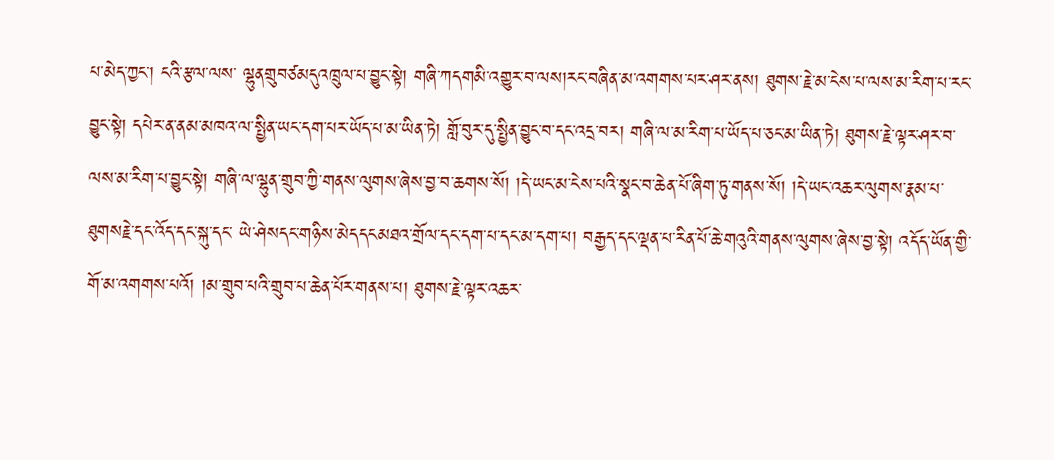པ་མེད་ཀྱང་། ངའི་རྩལ་ལས་ ལྷུནགྲུབཙམདུའཁྲུལ་པ་བྱུང་སྟེ། གཞི་ཀདགམི་འགྱུར་བ་ལས།རང་བཞིན་མ་འགགས་པར་ཤར་ནས། ཐུགས་རྗེ་མ་ངེས་པ་ལས་མ་རིག་པ་རང་བྱུང་སྟེ། དཔེར་ན་ནམ་མཁའ་ལ་སྤྱིན་ཡང་དག་པར་ཡོད་པ་མ་ཡིན་ཏེ། གློ་བུར་དུ་སྤྱིན་བྱུང་བ་དང་འདྲ་བར། གཞི་ལ་མ་རིག་པ་ཡོད་པ་ཅང་མ་ཡིན་ཏེ། ཐུགས་རྗེ་ལྟར་ཤར་བ་ལས་མ་རིག་པ་བྱུང་སྟེ། གཞི་ལ་ལྷུན་གྲུབ་ཀྱི་གནས་ལུགས་ཞེས་བྱ་བ་ཆགས་སོ། །དེ་ཡང་མ་ངེས་པའི་སྣང་བ་ཆེན་པོ་ཞིག་ཏུ་གནས་སོ། །དེ་ཡང་འཆར་ལུགས་རྣམ་པ་ཐུགསརྗེ་དང་འོད་དང་སྐུ་དང་ ཡེ་ཤེསདང་གཉིས་མེདདངམཐའ་གྲོལ་དང་དག་པ་དང་མ་དག་པ། བརྒྱད་དང་ལྡན་པ་རིན་པོ་ཆེ་གའུའི་གནས་ལུགས་ཞེས་བྱ་སྟེ། འདོད་ཡོན་གྱི་གོ་མ་འགགས་པའོ། །མ་གྲུབ་པའི་གྲུབ་པ་ཆེན་པོར་གནས་པ། ཐུགས་རྗེ་ལྟར་འཆར་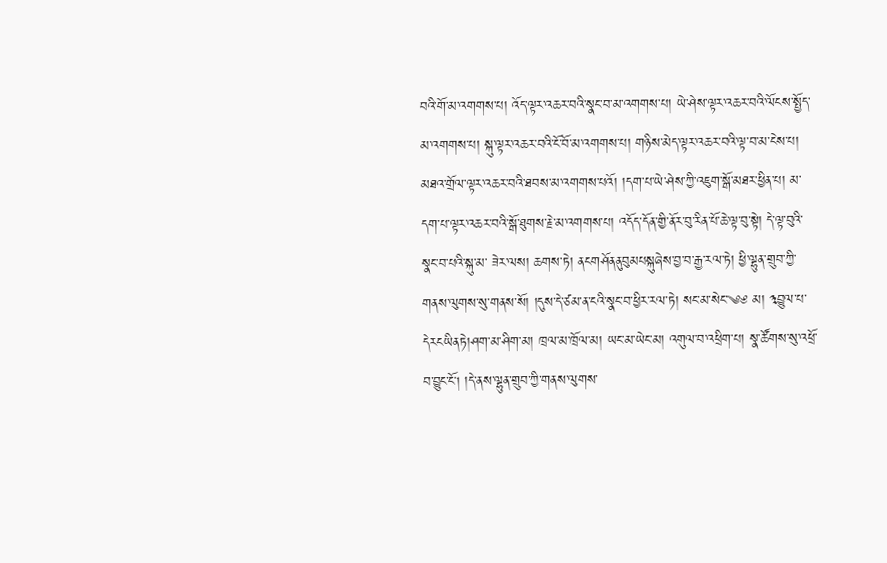བའི་གོ་མ་འགགས་པ། འོད་ལྟར་འཆར་བའི་སྣང་བ་མ་འགགས་པ། ཡེ་ཤེས་ལྟར་འཆར་བའི་ལོངས་སྤྱོད་མ་འགགས་པ། སྐུ་ལྟར་འཆར་བའི་ངོ་བོ་མ་འགགས་པ། གཉིས་མེད་ལྟར་འཆར་བའི་ལྟ་བ་མ་ངེས་པ། མཐའ་གྲོལ་ལྟར་འཆར་བའི་ཐབས་མ་འགགས་པའོ། །དག་པ་ཡེ་ཤེས་ཀྱི་འཇུག་སྒོ་མཐར་ཕྱིན་པ། མ་དག་པ་ལྟར་འཆར་བའི་སྒོ་ཐུགས་རྗེ་མ་འགགས་པ། འདོད་དོན་གྱི་ནོར་བུ་རིན་པོ་ཆེ་ལྟ་བུ་སྟེ། དེ་ལྟ་བུའི་སྣང་བ་པའི་སྐུ་མ་ ཟེར་ལས། ཆགས་ཏེ། ནངགཤོནནུབུམཔསྐུཞེས་བྱ་བ་རྒྱ་རལ་ཏེ། ཕྱི་ལྷུན་གྲུབ་ཀྱི་གནས་ལུགས་སུ་གནས་སོ། །དུས་དེ་ཙམ་ན་ངའི་སྣང་བ་ཕྱིར་རལ་ཏེ། སང་མ་སེང་༄༅ མ། ༣བྱུལ་པ་དེརངཡིནཏེ།ཤག་མ་ཤིག་མ། ཁྲལ་མ་ཁྲོལ་མ། ཡང་མ་ཡེང་མ། འགུལ་བ་འཕྲིག་པ། སྣ་ཚོགས་སུ་འཕྲོ་བ་བྱུང་ངོ། །དེ་ནས་ལྷུན་གྲུབ་ཀྱི་གནས་ལུགས་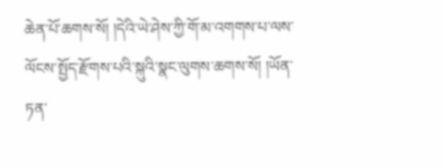ཆེན་པོ་ཆགས་སོ། །དེའི་ཡེ་ཤེས་ཀྱི་གོ་མ་འགགས་པ་ལས་ལོངས་སྤྱོད་རྫོགས་པའི་སྐུའི་སྣང་ལུགས་ཆགས་སོ། །ཡོན་ཏན་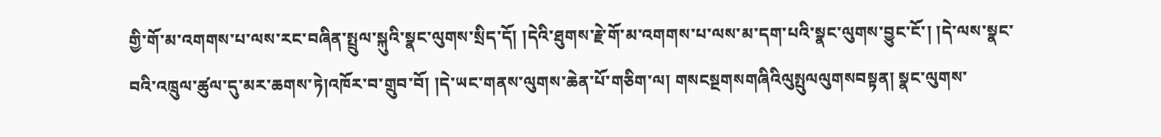གྱི་གོ་མ་འགགས་པ་ལས་རང་བཞིན་སྤྲུལ་སྐུའི་སྣང་ལུགས་སྲིད་དོ། །དེའི་ཐུགས་རྗེ་གོ་མ་འགགས་པ་ལས་མ་དག་པའི་སྣང་ལུགས་བྱུང་ངོ་། །དེ་ལས་སྣང་བའི་འཁྲུལ་ཚུལ་དུ་མར་ཆགས་ཏེ།འཁོར་བ་གྲུབ་བོ། །དེ་ཡང་གནས་ལུགས་ཆེན་པོ་གཅིག་ལ། གསངསྔགསགཞིའིལུསྤུལལུགསབསྟན། སྣང་ལུགས་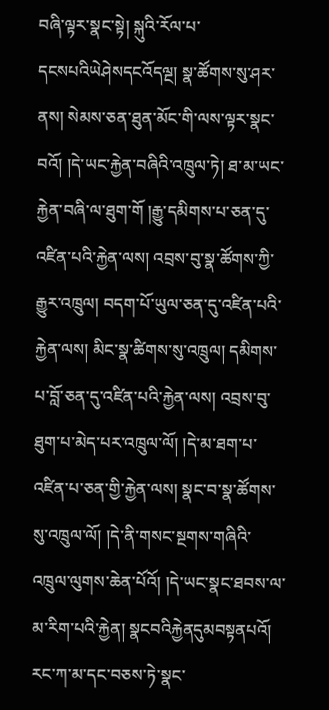བཞི་ལྟར་སྣང་སྟེ། སྐུའི་རོལ་པ་དངསཔའིཡེཤེསདངའོདལྔ། སྣ་ཚོགས་སུ་ཤར་ནས། སེམས་ཅན་ཐུན་མོང་གི་ལས་ལྟར་སྣང་བའོ། །དེ་ཡང་རྐྱེན་བཞིའི་འཁྲུལ་ཏེ། ཐ་མ་ཡང་རྐྱེན་བཞི་ལ་ཐུག་གོ །རྒྱུ་དམིགས་པ་ཅན་དུ་འཛིན་པའི་རྐྱེན་ལས། འབྲས་བུ་སྣ་ཚོགས་ཀྱི་རྒྱུར་འཁྲུལ། བདག་པོ་ཡུལ་ཅན་དུ་འཛིན་པའི་རྐྱེན་ལས། མིང་སྣ་ཚིགས་སུ་འཁྲུལ། དམིགས་པ་བློ་ཅན་དུ་འཛིན་པའི་རྐྱེན་ལས། འབྲས་བུ་ཐུག་པ་མེད་པར་འཁྲུལ་ལོ། །དེ་མ་ཐག་པ་འཛིན་པ་ཅན་གྱི་རྐྱེན་ལས། སྣང་བ་སྣ་ཚོགས་སུ་འཁྲུལ་ལོ། །དེ་ནི་གསང་སྔགས་གཞིའི་འཁྲུལ་ལུགས་ཆེན་པོའོ། །དེ་ཡང་སྣང་ཐབས་ལ་མ་རིག་པའི་རྐྱེན། སྣངབའིརྐྱེནདུམབསྟནཔའོ། རང་ཀ་མ་དང་བཅས་ཏེ་སྣང་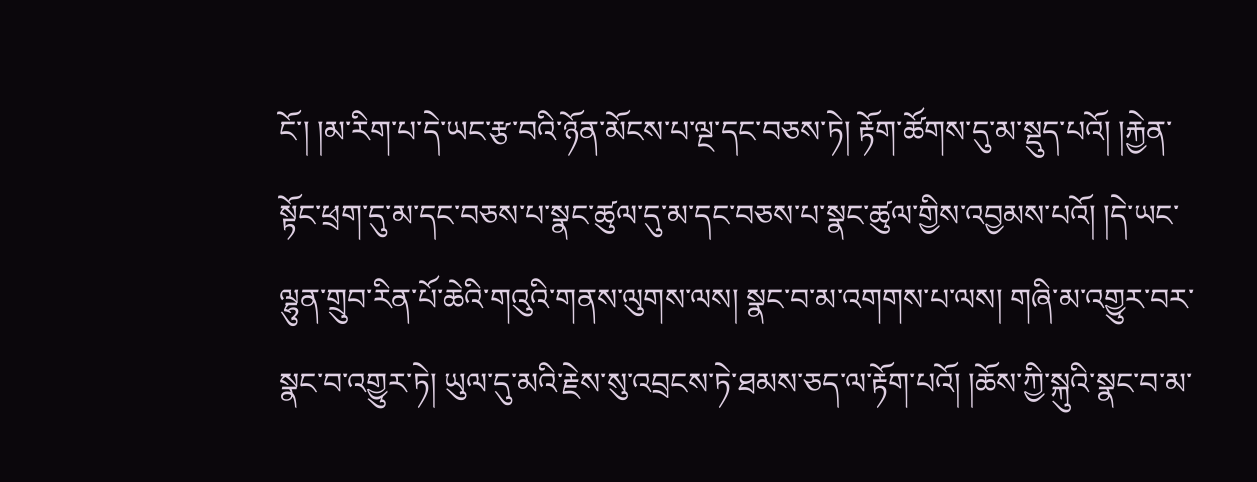ངོ་། །མ་རིག་པ་དེ་ཡང་རྩ་བའི་ཉོན་མོངས་པ་ལྔ་དང་བཅས་ཏེ། རྟོག་ཚོགས་དུ་མ་སྡུད་པའོ། །རྐྱེན་སྟོང་ཕྲག་དུ་མ་དང་བཅས་པ་སྣང་ཚུལ་དུ་མ་དང་བཅས་པ་སྣང་ཚུལ་གྱིས་འབྱམས་པའོ། །དེ་ཡང་ལྷུན་གྲུབ་རིན་པོ་ཆེའི་གའུའི་གནས་ལུགས་ལས། སྣང་བ་མ་འགགས་པ་ལས། གཞི་མ་འགྱུར་བར་སྣང་བ་འགྱུར་ཏེ། ཡུལ་དུ་མའི་རྗེས་སུ་འབྲངས་ཏེ་ཐམས་ཅད་ལ་རྟོག་པའོ། །ཆོས་ཀྱི་སྐུའི་སྣང་བ་མ་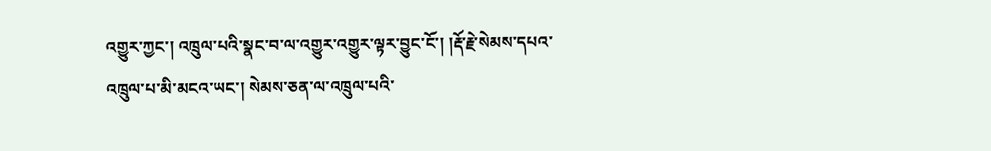འགྱུར་ཀྱང་། འཁྲུལ་པའི་སྣང་བ་ལ་འགྱུར་འགྱུར་ལྟར་བྱུང་ངོ་། །རྡོ་རྗེ་སེམས་དཔའ་འཁྲུལ་པ་མི་མངའ་ཡང་། སེམས་ཅན་ལ་འཁྲུལ་པའི་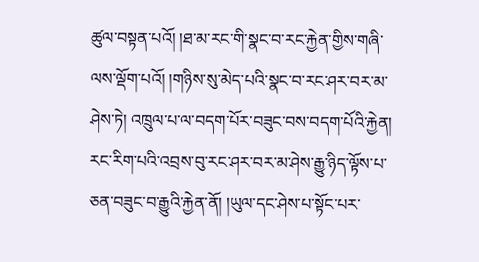ཚུལ་བསྟན་པའོ། །ཐ་མ་རང་གི་སྣང་བ་རང་རྐྱེན་གྱིས་གཞི་ལས་ལྡོག་པའོ། །གཉིས་སུ་མེད་པའི་སྣང་བ་རང་ཤར་བར་མ་ཤེས་ཏེ། འཁྲུལ་པ་ལ་བདག་པོར་བཟུང་བས་བདག་པོའི་རྐྱེན། རང་རིག་པའི་འབྲས་བུ་རང་ཤར་བར་མ་ཤེས་རྒྱུ་ཉིད་ལྟོས་པ་ཅན་བཟུང་བ་རྒྱུའི་རྐྱེན་ནོ། །ཡུལ་དང་ཤེས་པ་སྟོང་པར་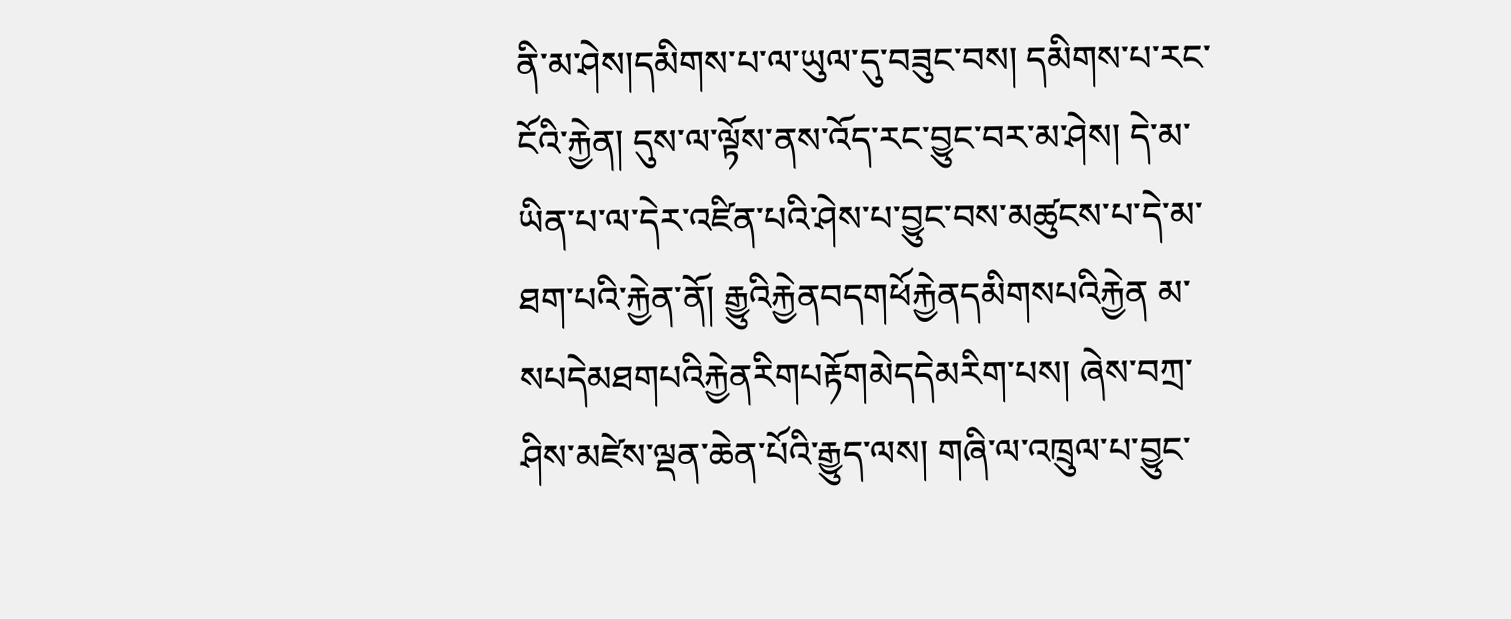ནི་མ་ཤེས།དམིགས་པ་ལ་ཡུལ་དུ་བཟུང་བས། དམིགས་པ་རང་ངོའི་རྐྱེན། དུས་ལ་ལྟོས་ནས་འོད་རང་བྱུང་བར་མ་ཤེས། དེ་མ་ཡིན་པ་ལ་དེར་འཛིན་པའི་ཤེས་པ་བྱུང་བས་མཚུངས་པ་དེ་མ་ཐག་པའི་རྐྱེན་ནོ། རྒྱུའིརྐྱེནབདགཕོརྐྱེནདམིགསཔའིརྐྱེན མ་སཔདེམཐགཔའིརྐྱེནརིགཔརྟོགམེདདེམརིག་པས། ཞེས་བཀྲ་ཤིས་མཛེས་ལྡན་ཆེན་པོའི་རྒྱུད་ལས། གཞི་ལ་འཁྲུལ་པ་བྱུང་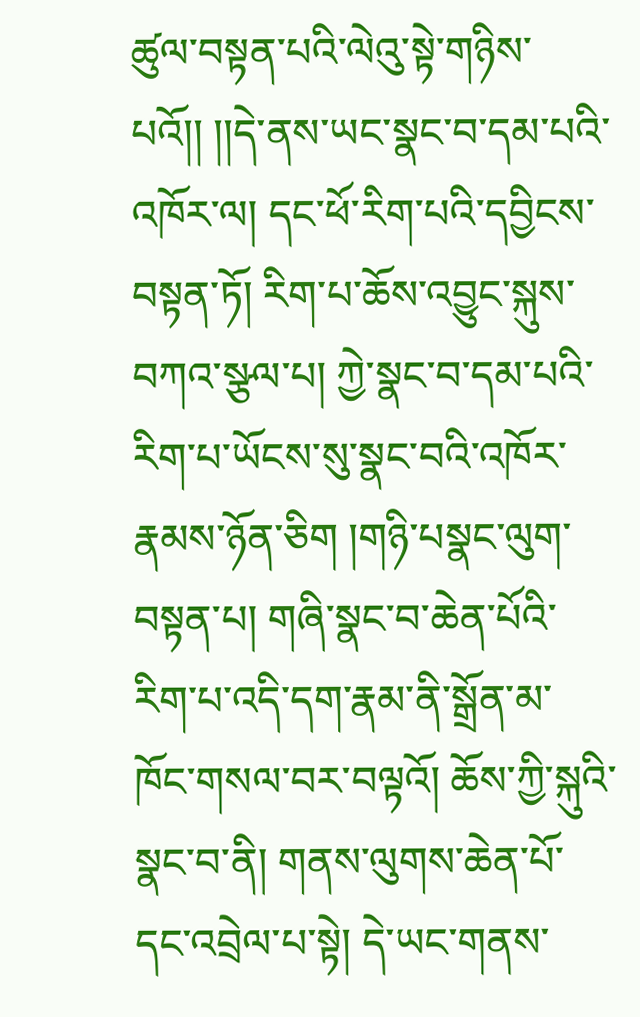ཚུལ་བསྟན་པའི་ལེའུ་སྟེ་གཉིས་པའོ།། །།དེ་ནས་ཡང་སྣང་བ་དམ་པའི་འཁོར་ལ། དང་ཕོ་རིག་པའི་དབྱིངས་བསྟན་ཏོ། རིག་པ་ཆོས་འབྱུང་སྐུས་བཀའ་སྩལ་པ། ཀྱེ་སྣང་བ་དམ་པའི་རིག་པ་ཡོངས་སུ་སྣང་བའི་འཁོར་རྣམས་ཉོན་ཅིག །གཉི་པསྣང་ལུག་བསྟན་པ། གཞི་སྣང་བ་ཆེན་པོའི་རིག་པ་འདི་དག་རྣམ་ནི་སྒྲོན་མ་ཁོང་གསལ་བར་བལྟའོ། ཆོས་ཀྱི་སྐུའི་སྣང་བ་ནི། གནས་ལུགས་ཆེན་པོ་དང་འབྲེལ་པ་སྟེ། དེ་ཡང་གནས་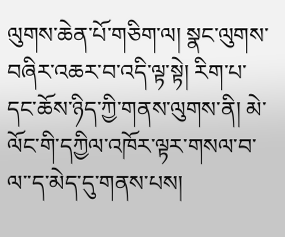ལུགས་ཆེན་པོ་གཅིག་ལ། སྣང་ལུགས་བཞིར་འཆར་བ་འདི་ལྟ་སྟེ། རིག་པ་དང་ཆོས་ཉིད་ཀྱི་གནས་ལུགས་ནི། མེ་ལོང་གི་དཀྱིལ་འཁོར་ལྟར་གསལ་བ་ལ་་ད་མེད་དུ་གནས་པས།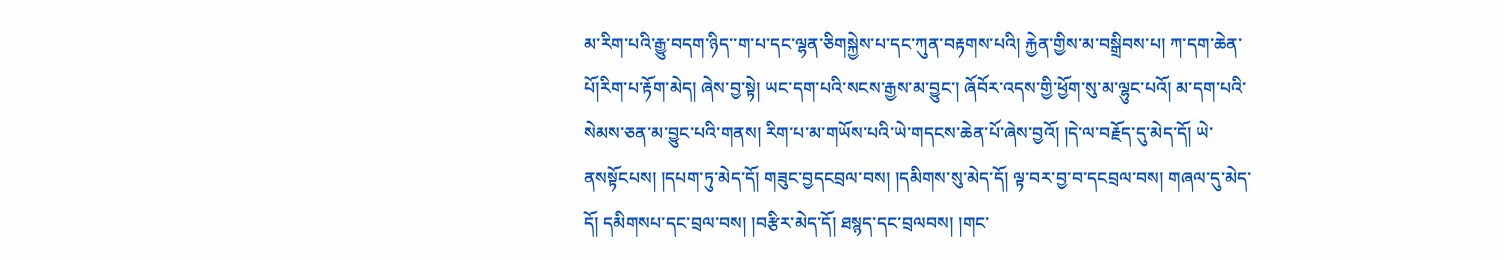མ་རིག་པའི་རྒྱུ་བདག་ཉིད་་ག་པ་དང་ལྷན་ཅིགསྐྱེས་པ་དང་ཀུན་བརྟགས་པའི། རྐྱེན་གྱིས་མ་བསྒྲིབས་པ། ཀ་དག་ཆེན་པོ།རིག་པ་རྟོག་མེད། ཞེས་བྱ་སྟེ། ཡང་དག་པའི་སངས་རྒྱས་མ་བྱུང་། ཞོབོར་འདས་གྱི་ཕྱོག་སུ་མ་ལྷུང་པའོ། མ་དག་པའི་སེམས་ཅན་མ་བྱུང་པའི་གནས། རིག་པ་མ་གཡོས་པའི་ཡེ་གདངས་ཆེན་པོ་ཞེས་བྱའོ། །དེ་ལ་བརྗོད་དུ་མེད་དོ། ཡེ་ནསསྟོངཔས། །དཔག་ཏུ་མེད་དོ། གཟུང་བྱདངབྲལ་བས། །དམིགས་སུ་མེད་དོ། ལྟ་བར་བྱ་བ་དངབྲལ་བས། གཞལ་དུ་མེད་དོ། དམིགསཔ་དང་བྲལ་བས། །བརྩིར་མེད་དོ། ཐསྙད་དང་བྲལབས། །གང་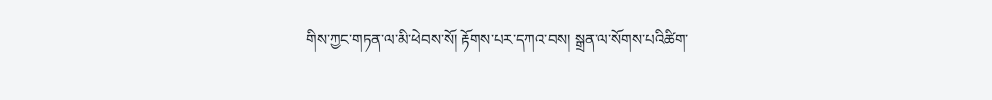གིས་ཀྱང་གཏན་ལ་མི་ཕེབས་སོ། རྟོགས་པར་དཀའ་བས། སྒྲན་ལ་སོགས་པའིཚིག་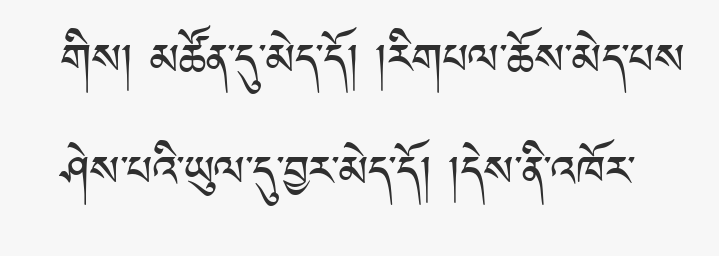གིས། མཚོན་དུ་མེད་དོ། །རིགཔལ་ཆོས་མེད་པས ཤེས་པའི་ཡུལ་དུ་བྱར་མེད་དོ། །དེས་ནི་འཁོར་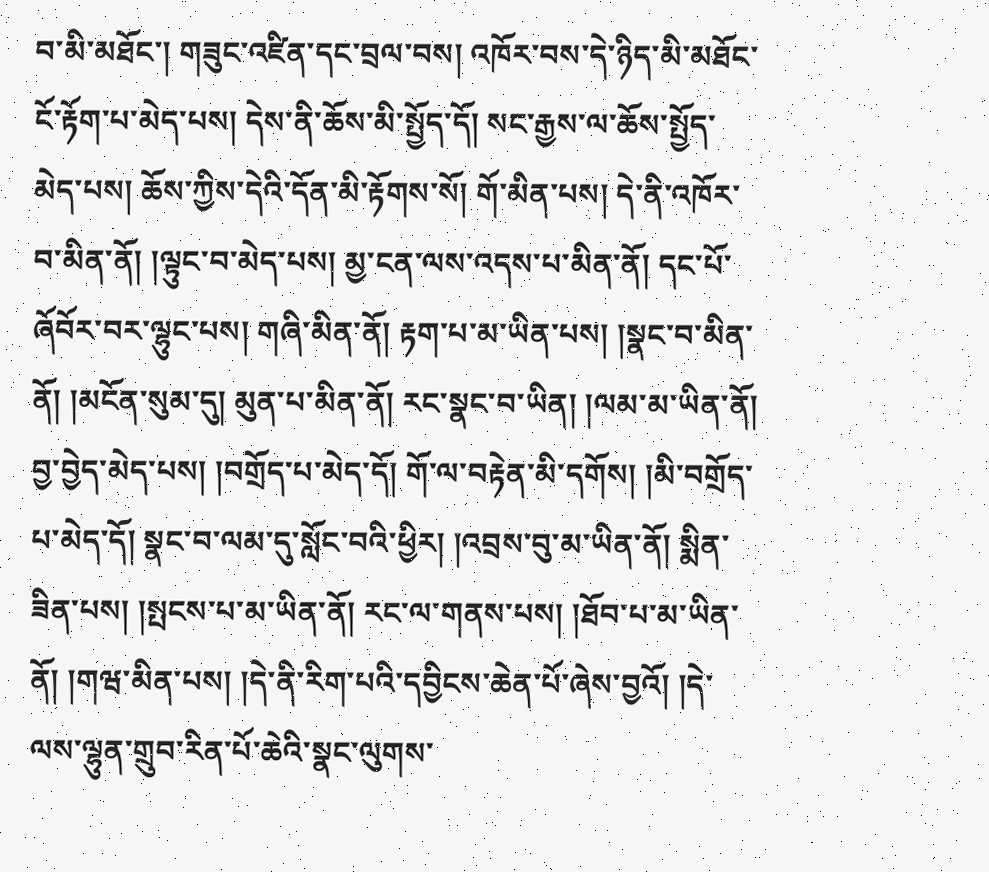བ་མི་མཐོང་། གཟུང་འཛིན་དང་བྲལ་བས། འཁོར་བས་དེ་ཉིད་མི་མཐོང་ངོ་རྟོག་པ་མེད་པས། དེས་ནི་ཆོས་མི་སྤྱོད་དོ། སང་རྒྱས་ལ་ཆོས་སྤྱོད་མེད་པས། ཆོས་ཀྱིས་དེའི་དོན་མི་རྟོགས་སོ། གོ་མིན་པས། དེ་ནི་འཁོར་བ་མིན་ནོ། །ལྟུང་བ་མེད་པས། མྱ་ངན་ལས་འདས་པ་མིན་ནོ། དང་པོ་ཞོབོར་བར་ལྷུང་པས། གཞི་མིན་ནོ། རྟག་པ་མ་ཡིན་པས། །སྣང་བ་མིན་ནོ། །མངོན་སུམ་དུ། མུན་པ་མིན་ནོ། རང་སྣང་བ་ཡིན། །ལམ་མ་ཡིན་ནོ། བྱ་བྱེད་མེད་པས། །བགྲོད་པ་མེད་དོ། གོ་ལ་བརྟེན་མི་དགོས། །མི་བགྲོད་པ་མེད་དོ། སྣང་བ་ལམ་དུ་སློང་བའི་ཕྱིར། །འབྲས་བུ་མ་ཡིན་ནོ། སྨིན་ཟིན་པས། །སྤངས་པ་མ་ཡིན་ནོ། རང་ལ་གནས་པས། །ཐོབ་པ་མ་ཡིན་ནོ། །གཝ་མིན་པས། །དེ་ནི་རིག་པའི་དབྱིངས་ཆེན་པོ་ཞེས་བྱའོ། །དེ་ལས་ལྷུན་གྲུབ་རིན་པོ་ཆེའི་སྣང་ལུགས་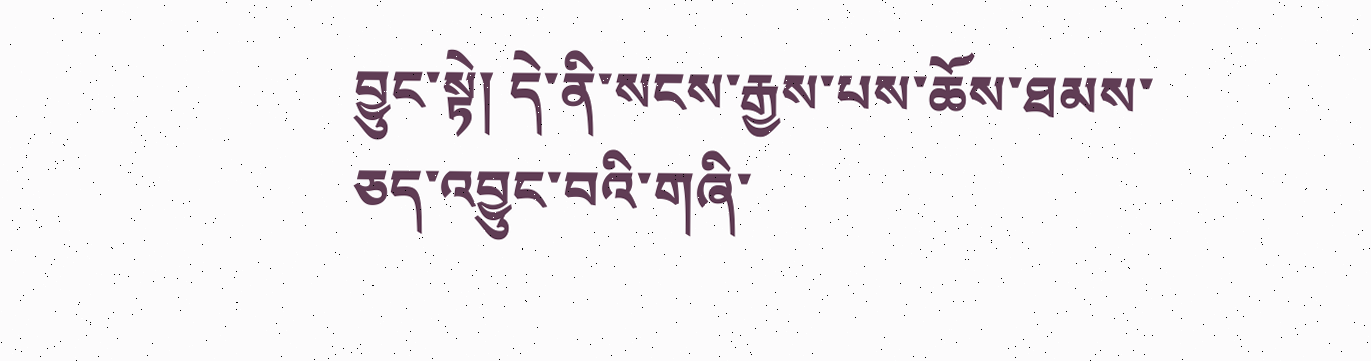བྱུང་སྟེ། དེ་ནི་སངས་རྒྱས་པས་ཆོས་ཐམས་ཅད་འབྱུང་བའི་གཞི་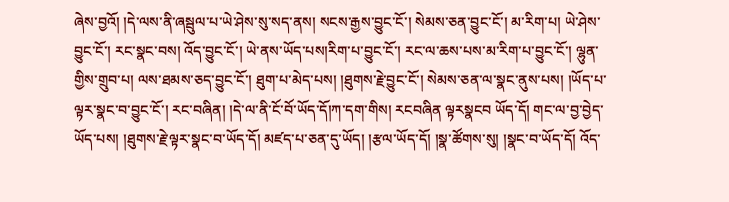ཞེས་བྱའོ། །དེ་ལས་ནི་ཞསྦུལ་པ་ཡེ་ཤེས་སུ་སད་ནས། སངས་རྒྱས་བྱུང་ངོ་། སེམས་ཅན་བྱུང་ངོ་། མ་རིག་པ། ཡེ་ཤེས་བྱུང་ངོ་། རང་སྣང་བས། འོད་བྱུང་ངོ་། ཡེ་ནས་ཡོད་པས།རིག་པ་བྱུང་ངོ་། རང་ལ་ཆས་པས་མ་རིག་པ་བྱུང་ངོ་། ལྷུན་གྱིས་གྲུབ་པ། ལས་ཐམས་ཅད་བྱུང་ངོ་། ཐུག་པ་མེད་པས། །ཐུགས་རྗེ་བྱུང་ངོ་། སེམས་ཅན་ལ་སྣང་ནུས་པས། །ཡོད་པ་ལྟར་སྣང་བ་བྱུང་ངོ་། རང་བཞིན། །དེ་ལ་ནི་ངོ་བོ་ཡོད་དོ།ཀ་དག་གིས། རངབཞིན ལྟརསྣངབ ཡོད་དོ། གང་ལ་བྱ་བྱེད་ཡོད་པས། །ཐུགས་རྗེ་ལྟར་སྣང་བ་ཡོད་དོ། མཛད་པ་ཅན་དུ་ཡོད། །རྩལ་ཡོད་དོ། །སྣ་ཚོགས་སུ། །སྣང་བ་ཡོད་དོ། འོད་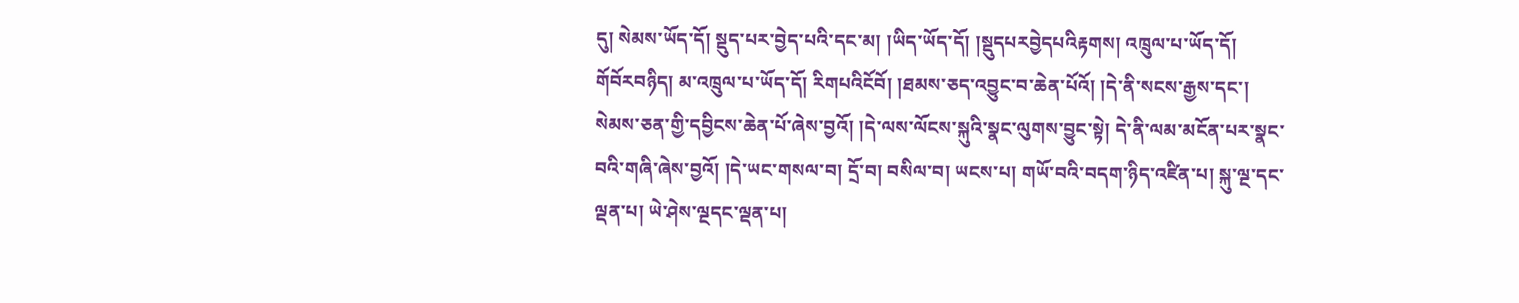དུ། སེམས་ཡོད་དོ། སྡུད་པར་བྱེད་པའི་དང་མ། །ཡིད་ཡོད་དོ། །སྡུདཔརབྱེདཔའིརྟགས། འཁྲུལ་པ་ཡོད་དོ། གོབོརབཉིད། མ་འཁྲུལ་པ་ཡོད་དོ། རིགཔའིངོབོ། །ཐམས་ཅད་འབྱུང་བ་ཆེན་པོའོ། །དེ་ནི་སངས་རྒྱས་དང་། སེམས་ཅན་གྱི་དབྱིངས་ཆེན་པོ་ཞེས་བྱའོ། །དེ་ལས་ལོངས་སྐུའི་སྣང་ལུགས་བྱུང་སྟེ། དེ་ནི་ལམ་མངོན་པར་སྣང་བའི་གཞི་ཞེས་བྱའོ། །དེ་ཡང་གསལ་བ། དྲོ་བ། བསིལ་བ། ཡངས་པ། གཡོ་བའི་བདག་ཉིད་འཛིན་པ། སྐུ་ལྔ་དང་ལྡན་པ། ཡེ་ཤེས་ལྔདང་ལྡན་པ།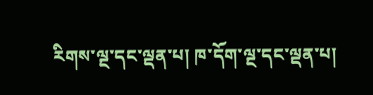རིགས་ལྔ་དང་ལྡན་པ། ཁ་དོག་ལྔ་དང་ལྡན་པ།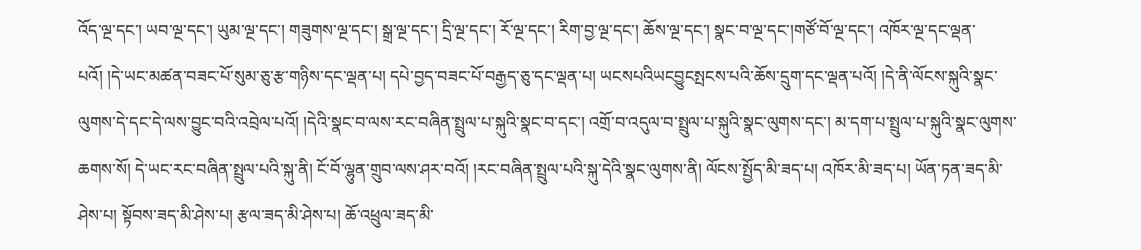འོད་ལྔ་དང་། ཡབ་ལྔ་དང་། ཡུམ་ལྔ་དང་། གཟུགས་ལྔ་དང་། སྒྲ་ལྔ་དང་། དྲི་ལྔ་དང་། རོ་ལྔ་དང་། རིག་བྱ་ལྔ་དང་། ཆོས་ལྔ་དང་། སྣང་བ་ལྔ་དང་།གཙོ་བོ་ལྔ་དང་། འཁོར་ལྔ་དང་ལྡན་པའོ། །དེ་ཡང་མཚན་བཟང་པོ་སུམ་ཅུ་རྩ་གཉིས་དང་ལྡན་པ། དཔེ་བྱད་བཟང་པོ་བརྒྱད་ཅུ་དང་ལྡན་པ། ཡངསཔའིཡངབྱུངསྤངས་པའི་ཆོས་དྲུག་དང་ལྡན་པའོ། །དེ་ནི་ལོངས་སྐུའི་སྣང་ལུགས་དེ་དང་དེ་ལས་བྱུང་བའི་འབྲེལ་པའོ། །དེའི་སྣང་བ་ལས་རང་བཞིན་སྤྲུལ་པ་སྐུའི་སྣང་བ་དང་། འགྲོ་བ་འདུལ་བ་སྤྲུལ་པ་སྐུའི་སྣང་ལུགས་དང་། མ་དག་པ་སྤྲུལ་པ་སྐུའི་སྣང་ལུགས་ཆགས་སོ། དེ་ཡང་རང་བཞིན་སྤྲུལ་པའི་སྐུ་ནི། ངོ་བོ་ལྷུན་གྲུབ་ལས་ཤར་བའོ། །རང་བཞིན་སྤྲུལ་པའི་སྐུ་དེའི་སྣང་ལུགས་ནི། ལོངས་སྤྱོད་མི་ཟད་པ། འཁོར་མི་ཟད་པ། ཡོན་ཏན་ཟད་མི་ཤེས་པ། སྟོབས་ཟད་མི་ཤེས་པ། རྩལ་ཟད་མི་ཤེས་པ། ཆོ་འཕྲུལ་ཟད་མི་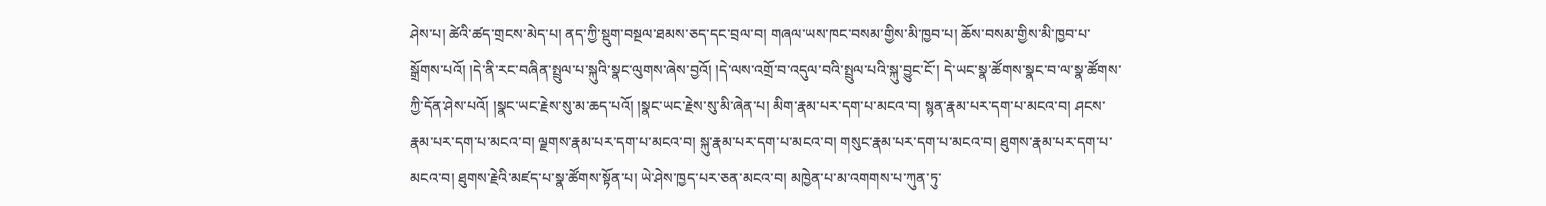ཤེས་པ། ཚེའི་ཚད་གྲངས་མེད་པ། ནད་ཀྱི་སྡུག་བསྔལ་ཐམས་ཅད་དང་བྲལ་བ། གཞལ་ཡས་ཁང་བསམ་གྱིས་མི་ཁྱབ་པ། ཆོས་བསམ་གྱིས་མི་ཁྱབ་པ་སྒྲོགས་པའོ། །དེ་ནི་རང་བཞིན་སྤྲུལ་པ་སྐུའི་སྣང་ལུགས་ཞེས་བྱའོ། །དེ་ལས་འགྲོ་བ་འདུལ་བའི་སྤྲུལ་པའི་སྐུ་བྱུང་ངོ་། དེ་ཡང་སྣ་ཚོགས་སྣང་བ་ལ་སྣ་ཚོགས་ཀྱི་དོན་ཤེས་པའོ། །སྣང་ཡང་རྗེས་སུ་མ་ཆད་པའོ། །སྣང་ཡང་རྗེས་སུ་མི་ཞེན་པ། མིག་རྣམ་པར་དག་པ་མངའ་བ། སྙན་རྣམ་པར་དག་པ་མངའ་བ། ཤངས་རྣམ་པར་དག་པ་མངའ་བ། ལྗགས་རྣམ་པར་དག་པ་མངའ་བ། སྐུ་རྣམ་པར་དག་པ་མངའ་བ། གསུང་རྣམ་པར་དག་པ་མངའ་བ། ཐུགས་རྣམ་པར་དག་པ་མངའ་བ། ཐུགས་རྗེའི་མཛད་པ་སྣ་ཚོགས་སྟོན་པ། ཡེ་ཤེས་ཁྱད་པར་ཅན་མངའ་བ། མཁྱེན་པ་མ་འགགས་པ་ཀུན་ཏུ་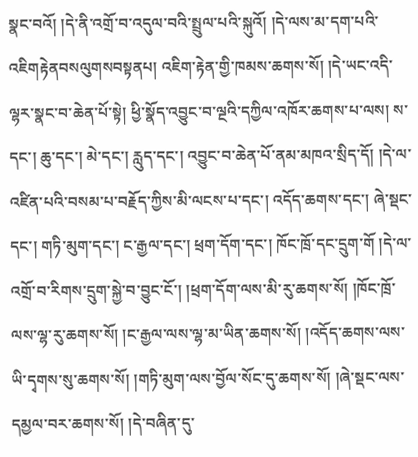སྣང་བའོ། །དེ་ནི་འགྲོ་བ་འདུལ་བའི་སྤྲུལ་པའི་སྐུའོ། །དེ་ལས་མ་དག་པའི་འཇིགརྟེནབསལུགསབསྟནཔ། འཇིག་རྟེན་གྱི་ཁམས་ཆགས་སོ། །དེ་ཡང་འདི་ལྷར་སྣང་བ་ཆེན་པོ་སྟེ། ཕྱི་སྣོད་འབྱུང་བ་ལྔའི་དཀྱིལ་འཁོར་ཆགས་པ་ལས། ས་དང་། ཆུ་དང་། མེ་དང་། རླུད་དང་། འབྱུང་བ་ཆེན་པོ་ནམ་མཁའ་སྲིད་དོ། །དེ་ལ་འཛིན་པའི་བསམ་པ་བརྗོད་ཀྱིས་མི་ལངས་པ་དང་། འདོད་ཆགས་དང་། ཞེ་སྡང་དང་། གཏི་མུག་དང་། ང་རྒྱལ་དང་། ཕྲག་དོག་དང་། ཁོང་ཁྲོ་དང་དྲུག་གོ །དེ་ལ་འགྲོ་བ་རིགས་དྲུག་སྐྱེ་བ་བྱུང་ངོ་། །ཕྲག་དོག་ལས་མི་རུ་ཆགས་སོ། །ཁོང་ཁྲོ་ལས་ལྷ་རུ་ཆགས་སོ། །ང་རྒྱལ་ལས་ལྷ་མ་ཡིན་ཆགས་སོ། །འདོད་ཆགས་ལས་ཡི་དྭགས་སུ་ཆགས་སོ། །གཏི་མུག་ལས་བྱོལ་སོང་དུ་ཆགས་སོ། །ཞེ་སྡང་ལས་དམྱལ་བར་ཆགས་སོ། །དེ་བཞིན་དུ་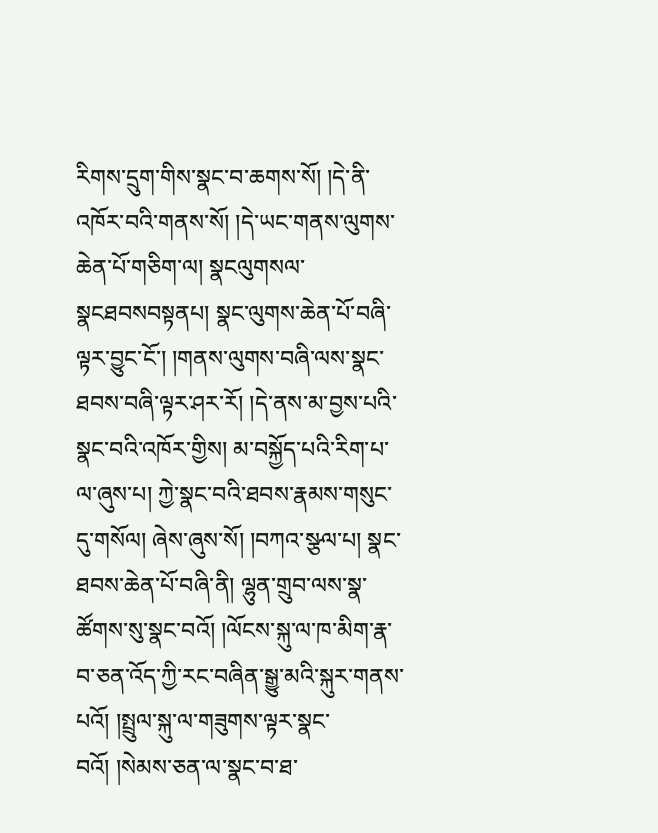རིགས་དྲུག་གིས་སྣང་བ་ཆགས་སོ། །དེ་ནི་འཁོར་བའི་གནས་སོ། །དེ་ཡང་གནས་ལུགས་ཆེན་པོ་གཅིག་ལ། སྣངལུགསལ་སྣངཐབསབསྟནཔ། སྣང་ལུགས་ཆེན་པོ་བཞི་ལྟར་བྱུང་ངོ་། །གནས་ལུགས་བཞི་ལས་སྣང་ཐབས་བཞི་ལྟར་ཤར་རོ། །དེ་ནས་མ་བྱས་པའི་སྣང་བའི་འཁོར་གྱིས། མ་བསྐྱོད་པའི་རིག་པ་ལ་ཞུས་པ། ཀྱེ་སྣང་བའི་ཐབས་རྣམས་གསུང་དུ་གསོལ། ཞེས་ཞུས་སོ། །བཀའ་སྩལ་པ། སྣང་ཐབས་ཆེན་པོ་བཞི་ནི། ལྷུན་གྲུབ་ལས་སྣ་ཚོགས་སུ་སྣང་བའོ། །ལོངས་སྐུ་ལ་ཁ་མིག་རྣ་བ་ཅན་འོད་ཀྱི་རང་བཞིན་སྒྱུ་མའི་སྐུར་གནས་པའོ། །སྤྲུལ་སྐུ་ལ་གཟུགས་ལྟར་སྣང་བའོ། །སེམས་ཅན་ལ་སྣང་བ་ཐ་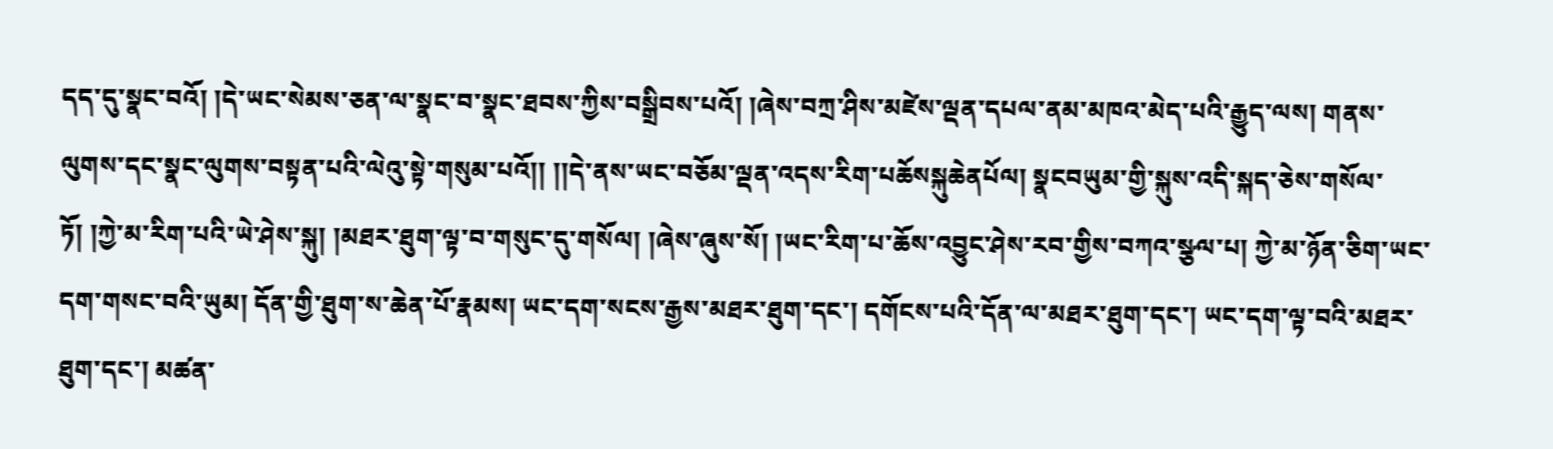དད་དུ་སྣང་བའོ། །དེ་ཡང་སེམས་ཅན་ལ་སྣང་བ་སྣང་ཐབས་ཀྱིས་བསྒྲིབས་པའོ། །ཞེས་བཀྲ་ཤིས་མཛེས་ལྡན་དཔལ་ནམ་མཁའ་མེད་པའི་རྒྱུད་ལས། གནས་ལུགས་དང་སྣང་ལུགས་བསྟན་པའི་ལེའུ་སྟེ་གསུམ་པའོ།། །།དེ་ནས་ཡང་བཅོམ་ལྡན་འདས་རིག་པཆོསསྐུཆེནཔོལ། སྣངབཡུམ་གྱི་སྐུས་འདི་སྐད་ཅེས་གསོལ་ཏོ། །ཀྱེ་མ་རིག་པའི་ཡེ་ཤེས་སྐུ། །མཐར་ཐུག་ལྟ་བ་གསུང་དུ་གསོལ། །ཞེས་ཞུས་སོ། །ཡང་རིག་པ་ཆོས་འབྱུང་ཤེས་རབ་གྱིས་བཀའ་སྩལ་པ། ཀྱེ་མ་ཉོན་ཅིག་ཡང་དག་གསང་བའི་ཡུམ། དོན་གྱི་ཐུག་ས་ཆེན་པོ་རྣམས། ཡང་དག་སངས་རྒྱས་མཐར་ཐུག་དང་། དགོངས་པའི་དོན་ལ་མཐར་ཐུག་དང་། ཡང་དག་ལྟ་བའི་མཐར་ཐུག་དང་། མཚན་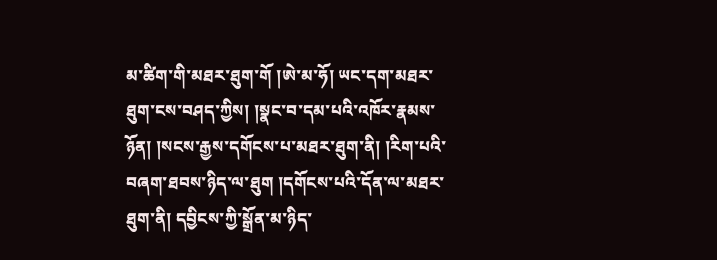མ་ཚིག་གི་མཐར་ཐུག་གོ །ཨེ་མ་ཧོ། ཡང་དག་མཐར་ཐུག་ངས་བཤད་ཀྱིས། །སྣང་བ་དམ་པའི་འཁོར་རྣམས་ཉོན། །སངས་རྒྱས་དགོངས་པ་མཐར་ཐུག་ནི། །རིག་པའི་བཞག་ཐབས་ཉིད་ལ་ཐུག །དགོངས་པའི་དོན་ལ་མཐར་ཐུག་ནི། དབྱིངས་ཀྱི་སྒྲོན་མ་ཉིད་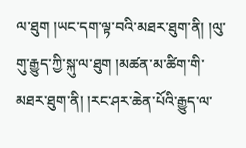ལ་ཐུག །ཡང་དག་ལྟ་བའི་མཐར་ཐུག་ནི། །ལུ་གུ་རྒྱུད་ཀྱི་སྐུ་ལ་ཐུག །མཚན་མ་ཚིག་གི་མཐར་ཐུག་ནི། །རང་ཤར་ཆེན་པོའི་རྒྱུད་ལ་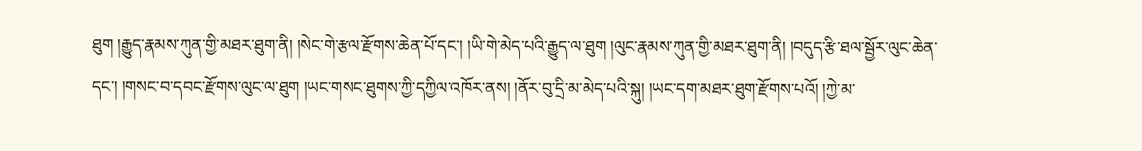ཐུག །རྒྱུད་རྣམས་ཀུན་གྱི་མཐར་ཐུག་ནི། །སེང་གེ་རྩལ་རྫོགས་ཆེན་པོ་དང་། །ཡི་གེ་མེད་པའི་རྒྱུད་ལ་ཐུག །ལུང་རྣམས་ཀུན་གྱི་མཐར་ཐུག་ནི། །བདུད་རྩི་ཐལ་སྦྱོར་ལུང་ཆེན་དང་། །གསང་བ་དབང་རྫོགས་ལུང་ལ་ཐུག །ཡང་གསང་ཐུགས་ཀྱི་དཀྱིལ་འཁོར་ནས། །ནོར་བུ་དྲི་མ་མེད་པའི་སྐུ། །ཡང་དག་མཐར་ཐུག་རྫོགས་པའོ། །ཀྱེ་མ་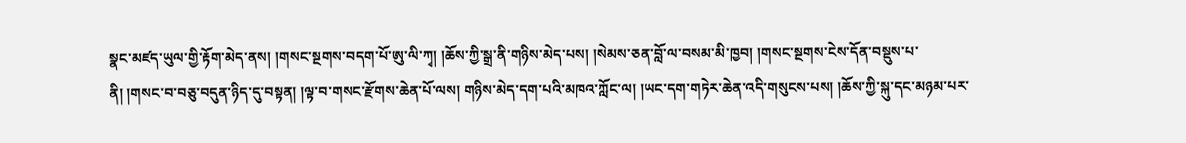སྣང་མཛད་ཡུལ་གྱི་རྟོག་མེད་ནས། །གསང་སྔགས་བདག་པོ་ཨུ་ལི་ཀྭ། །ཆོས་ཀྱི་སྒྲ་ནི་གཉིས་མེད་པས། །སེམས་ཅན་བློ་ལ་བསམ་མི་ཁྱབ། །གསང་སྔགས་ངེས་དོན་བསྡུས་པ་ནི། །གསང་བ་བཅུ་བདུན་ཉིད་དུ་བསྟན། །ལྟ་བ་གསང་རྫོགས་ཆེན་པོ་ལས། གཉིས་མེད་དག་པའི་མཁའ་ཀློང་ལ། །ཡང་དག་གཏེར་ཆེན་འདི་གསུངས་པས། །ཆོས་ཀྱི་སྐུ་དང་མཉམ་པར་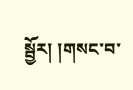སྦྱོར། །གསང་བ་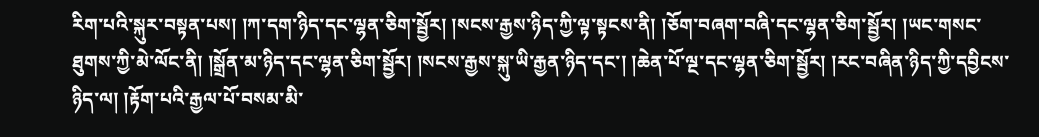རིག་པའི་སྐུར་བསྟན་པས། །ཀ་དག་ཉིད་དང་ལྷན་ཅིག་སྦྱོར། །སངས་རྒྱས་ཉིད་ཀྱི་ལྟ་སྟངས་ནི། །ཅོག་བཞག་བཞི་དང་ལྷན་ཅིག་སྦྱོར། །ཡང་གསང་ཐུགས་ཀྱི་མེ་ལོང་ནི། །སྒྲོན་མ་ཉིད་དང་ལྷན་ཅིག་སྦྱོར། །སངས་རྒྱས་སྐུ་ཡི་རྒྱན་ཉིད་དང་། །ཆེན་པོ་ལྔ་དང་ལྷན་ཅིག་སྦྱོར། །རང་བཞིན་ཉིད་ཀྱི་དབྱིངས་ཉིད་ལ། །རྟོག་པའི་རྒྱལ་པོ་བསམ་མི་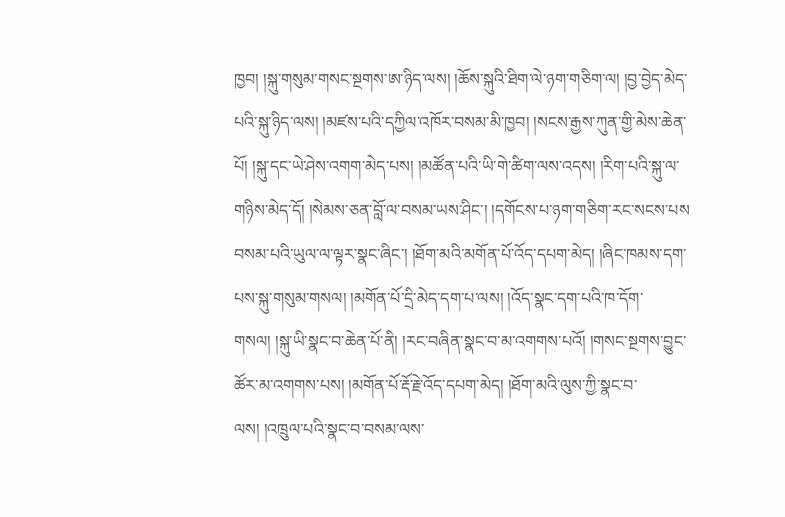ཁྱབ། །སྐུ་གསུམ་གསང་སྔགས་ཨ་ཉིད་ལས། །ཆོས་སྐུའི་ཐིག་ལེ་ཉག་གཅིག་ལ། །བྱ་བྱེད་མེད་པའི་སྐུ་ཉིད་ལས། །མཛས་པའི་དཀྱིལ་འཁོར་བསམ་མི་ཁྱབ། །སངས་རྒྱས་ཀུན་གྱི་མེས་ཆེན་པོ། །སྐུ་དང་ཡེ་ཤེས་འགག་མེད་པས། །མཚོན་པའི་ཡི་གེ་ཚིག་ལས་འདས། །རིག་པའི་སྐུ་ལ་གཉིས་མེད་དོ། །སེམས་ཅན་བློ་ལ་བསམ་ཡས་ཤིང་། །དགོངས་པ་ཉག་གཅིག་རང་སངས་པས བསམ་པའི་ཡུལ་ལ་ལྟར་སྣང་ཞིང་། །ཐོག་མའི་མགོན་པོ་འོད་དཔག་མེད། །ཞིང་ཁམས་དག་པས་སྐུ་གསུམ་གསལ། །མགོན་པོ་དྲི་མེད་དག་པ་ལས། །འོད་སྣང་དག་པའི་ཁ་དོག་གསལ། །སྐུ་ཡི་སྣང་བ་ཆེན་པོ་ནི། །རང་བཞིན་སྣང་བ་མ་འགགས་པའོ། །གསང་སྔགས་བྱུང་ཚོར་མ་འགགས་པས། །མགོན་པོ་རྡོ་རྗེ་འོད་དཔག་མེད། །ཐོག་མའི་ལུས་ཀྱི་སྣང་བ་ལས། །འཁྲུལ་པའི་སྣང་བ་བསམ་ལས་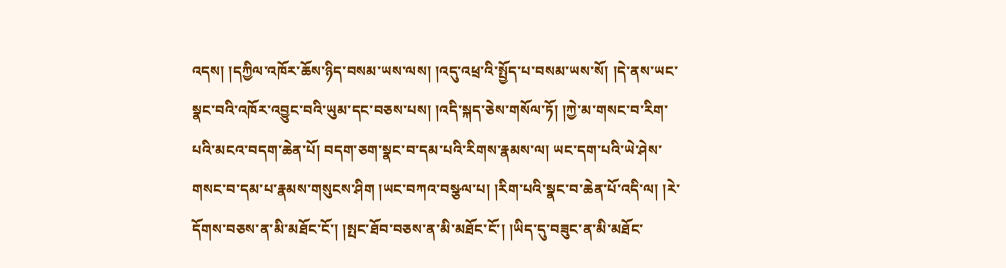འདས། །དཀྱིལ་འཁོར་ཆོས་ཉིད་བསམ་ཡས་ལས། །འདུ་འཕྲ་འི་སྤྱོད་པ་བསམ་ཡས་སོ། །དེ་ནས་ཡང་སྣང་བའི་འཁོར་འབྱུང་བའི་ཡུམ་དང་བཅས་པས། །འདི་སྐད་ཅེས་གསོལ་ཏོ། །ཀྱེ་མ་གསང་བ་རིག་པའི་མངའ་བདག་ཆེན་པོ། བདག་ཅག་སྣང་བ་དམ་པའི་རིགས་རྣམས་ལ། ཡང་དག་པའི་ཡེ་ཤེས་གསང་བ་དམ་པ་རྣམས་གསུངས་ཤིག །ཡང་བཀའ་བསྩལ་པ། །རིག་པའི་སྣང་བ་ཆེན་པོ་འདི་ལ། །རེ་དོགས་བཅས་ན་མི་མཐོང་ངོ་། །སྤང་ཐོབ་བཅས་ན་མི་མཐོང་ངོ་། །ཡིད་དུ་བཟུང་ན་མི་མཐོང་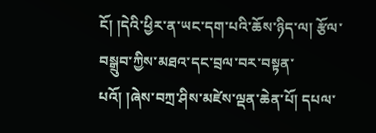ངོ། །དེའི་ཕྱིར་ན་ཡང་དག་པའི་ཆོས་ཉིད་ལ། རྩོལ་བསྒྲུབ་ཀྱིས་མཐའ་དང་བྲལ་བར་བསྟན་པའོ། །ཞེས་བཀྲ་ཤིས་མཛེས་ལྡན་ཆེན་པོ། དཔལ་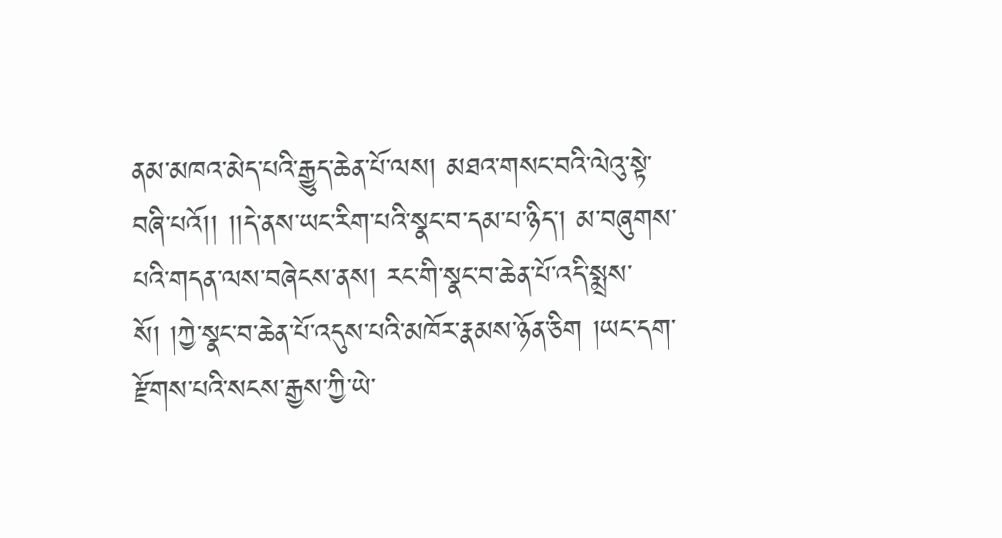ནམ་མཁའ་མེད་པའི་རྒྱུད་ཆེན་པོ་ལས། མཐའ་གསང་བའི་ལེའུ་སྟེ་བཞི་པའོ།། །།དེ་ནས་ཡང་རིག་པའི་སྣང་བ་དམ་པ་ཉིད་། མ་བཞུགས་པའི་གདན་ལས་བཞེངས་ནས། རང་གི་སྣང་བ་ཆེན་པོ་འདི་སྨྲས་སོ། །ཀྱེ་སྣང་བ་ཆེན་པོ་འདུས་པའི་མཁོར་རྣམས་ཉོན་ཅིག །ཡང་དག་རྫོགས་པའི་སངས་རྒྱས་ཀྱི་ཡེ་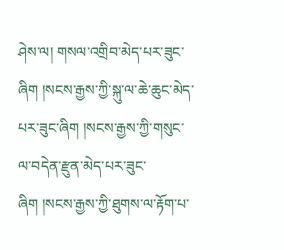ཤེས་ལ། གསལ་འགྲིབ་མེད་པར་ཟུང་ཞིག །སངས་རྒྱས་ཀྱི་སྐུ་ལ་ཆེ་ཆུང་མེད་པར་ཟུང་ཞིག །སངས་རྒྱས་ཀྱི་གསུང་ལ་བདེན་རྫུན་མེད་པར་ཟུང་ཞིག །སངས་རྒྱས་ཀྱི་ཐུགས་ལ་རྟོག་པ་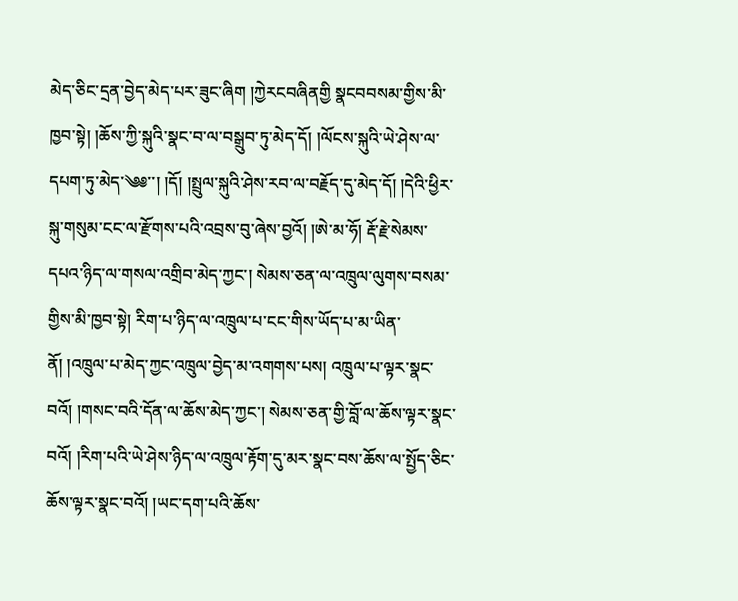མེད་ཅིང་དྲན་བྱེད་མེད་པར་ཟུང་ཞིག །ཀྱེརངབཞིནགྱི སྣངབབསམ་གྱིས་མི་ཁྱབ་སྟེ། །ཆོས་ཀྱི་སྐུའི་སྣང་བ་ལ་བསྒྲུབ་ཏུ་མེད་དོ། །ལོངས་སྐུའི་ཡེ་ཤེས་ལ་དཔག་ཏུ་མེད་༄༅་་། །དོ། །སྤྲུལ་སྐུའི་ཤེས་རབ་ལ་བརྗོད་དུ་མེད་དོ། །དེའི་ཕྱིར་སྐུ་གསུམ་ངང་ལ་རྫོགས་པའི་འབྲས་བུ་ཞེས་བྱའོ། །ཨེ་མ་ཧོ། རྡོ་རྗེ་སེམས་དཔའ་ཉིད་ལ་གསལ་འགྲིབ་མེད་ཀྱང་། སེམས་ཅན་ལ་འཁྲུལ་ལུགས་བསམ་གྱིས་མི་ཁྱབ་སྟེ། རིག་པ་ཉིད་ལ་འཁྲུལ་པ་ངང་གིས་ཡོད་པ་མ་ཡིན་ནོ། །འཁྲུལ་པ་མེད་ཀྱང་འཁྲུལ་བྱེད་མ་འགགས་པས། འཁྲུལ་པ་ལྟར་སྣང་བའོ། །གསང་བའི་དོན་ལ་ཆོས་མེད་ཀྱང་། སེམས་ཅན་གྱི་བློ་ལ་ཆོས་ལྟར་སྣང་བའོ། །རིག་པའི་ཡེ་ཤེས་ཉིད་ལ་འཁྲུལ་རྟོག་དུ་མར་སྣང་བས་ཆོས་ལ་སྤྱོད་ཅིང་ཆོས་ལྟར་སྣང་བའོ། །ཡང་དག་པའི་ཆོས་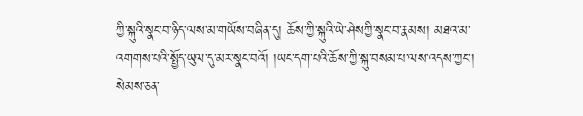ཀྱི་སྐུའི་སྣང་བ་ཉིད་ལས་མ་གཡོས་བཞིན་དུ། ཆོས་ཀྱི་སྐུའི་ཡེ་ཤེསཀྱི་སྣང་བ་རྣམས། མཐའ་མ་འགགས་པའི་སྤྱོད་ཡུལ་དུ་མར་སྣང་བའོ། །ཡང་དག་པའི་ཆོས་ཀྱི་སྐུ་བསམ་པ་ལས་འདས་ཀྱང་། སེམས་ཅན་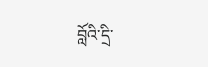བློའི་དྲི་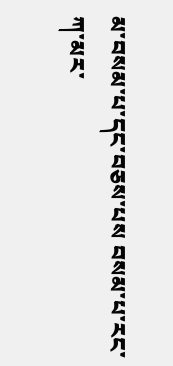མ་བསམ་པ་དང་བཅས་པས བསམ་པ་རང་ཀ་མར་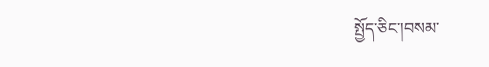སྤྱོད་ཅིང་།བསམ་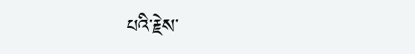པའི་རྗེས་